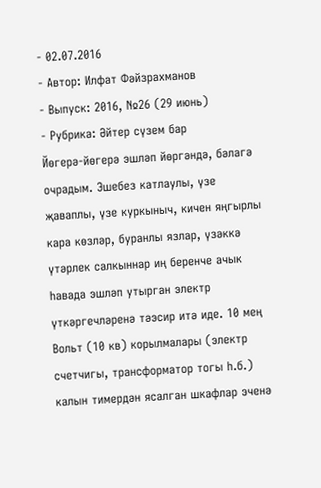- 02.07.2016
- Автор: Илфат Фәйзрахманов
- Выпуск: 2016, №26 (29 июнь)
- Рубрика: Әйтер сүзем бар
Йөгерә-йөгерә эшләп йөргәндә, бәлагә очрадым. Эшебез катлаулы, үзе җаваплы, үзе куркыныч, кичен яңгырлы кара көзләр, буранлы язлар, үзәккә үтәрлек салкыннар иң беренче ачык һавада эшләп утырган электр үткәргечләренә тәэсир итә иде. 10 мең Вольт (10 кв) корылмалары (электр счетчигы, трансформатор тогы һ.б.) калын тимердән ясалган шкафлар эченә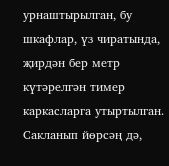урнаштырылган, бу шкафлар, үз чиратында, җирдән бер метр күтәрелгән тимер каркасларга утыртылган. Сакланып йөрсәң дә,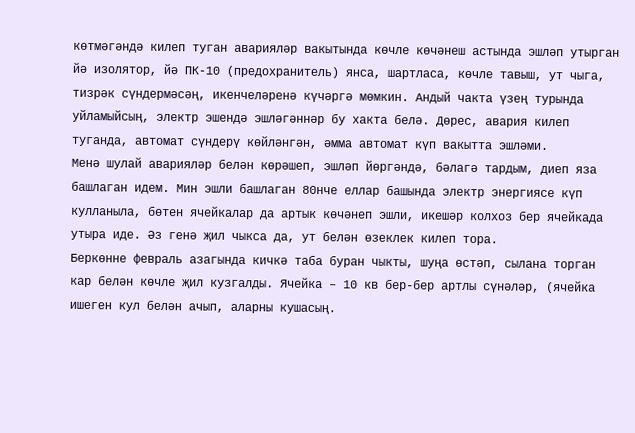көтмәгәндә килеп туган аварияләр вакытында көчле көчәнеш астында эшләп утырган йә изолятор, йә ПК-10 (предохранитель) янса, шартласа, көчле тавыш, ут чыга, тизрәк сүндермәсәң, икенчеләренә күчәргә мөмкин. Андый чакта үзең турында уйламыйсың, электр эшендә эшләгәннәр бу хакта белә. Дөрес, авария килеп туганда, автомат сүндерү көйләнгән, әмма автомат күп вакытта эшләми.
Менә шулай аварияләр белән көрәшеп, эшләп йөргәндә, бәлагә тардым, диеп яза башлаган идем. Мин эшли башлаган 80нче еллар башында электр энергиясе күп кулланыла, бөтен ячейкалар да артык көчәнеп эшли, икешәр колхоз бер ячейкада утыра иде. Әз генә җил чыкса да, ут белән өзеклек килеп тора.
Беркөнне февраль азагында кичкә таба буран чыкты, шуңа өстәп, сылана торган кар белән көчле җил кузгалды. Ячейка – 10 кв бер-бер артлы сүнәләр, (ячейка ишеген кул белән ачып, аларны кушасың.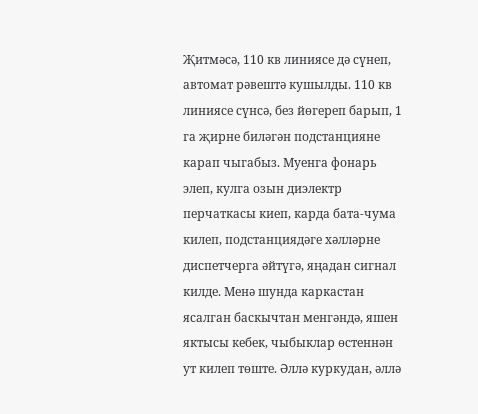Җитмәсә, 110 кв линиясе дә сүнеп, автомат рәвештә кушылды. 110 кв линиясе сүнсә, без йөгереп барып, 1 га җирне биләгән подстанцияне карап чыгабыз. Муенга фонарь элеп, кулга озын диэлектр перчаткасы киеп, карда бата-чума килеп, подстанциядәге хәлләрне диспетчерга әйтүгә, яңадан сигнал килде. Менә шунда каркастан ясалган баскычтан менгәндә, яшен яктысы кебек, чыбыклар өстеннән ут килеп төште. Әллә куркудан, әллә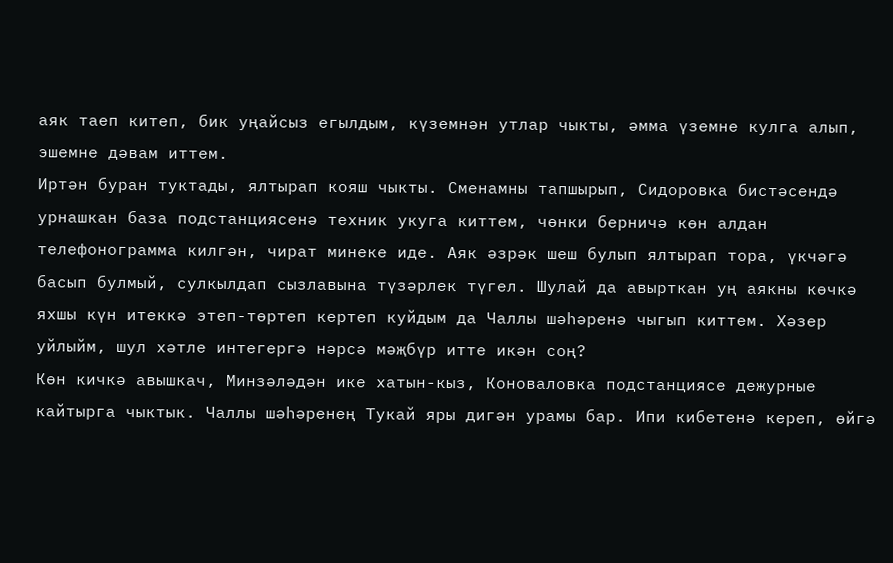аяк таеп китеп, бик уңайсыз егылдым, күземнән утлар чыкты, әмма үземне кулга алып, эшемне дәвам иттем.
Иртән буран туктады, ялтырап кояш чыкты. Сменамны тапшырып, Сидоровка бистәсендә урнашкан база подстанциясенә техник укуга киттем, чөнки берничә көн алдан телефонограмма килгән, чират минеке иде. Аяк әзрәк шеш булып ялтырап тора, үкчәгә басып булмый, сулкылдап сызлавына түзәрлек түгел. Шулай да авырткан уң аякны көчкә яхшы күн итеккә этеп-төртеп кертеп куйдым да Чаллы шәһәренә чыгып киттем. Хәзер уйлыйм, шул хәтле интегергә нәрсә мәҗбүр итте икән соң?
Көн кичкә авышкач, Минзәләдән ике хатын-кыз, Коноваловка подстанциясе дежурные кайтырга чыктык. Чаллы шәһәренең Тукай яры дигән урамы бар. Ипи кибетенә кереп, өйгә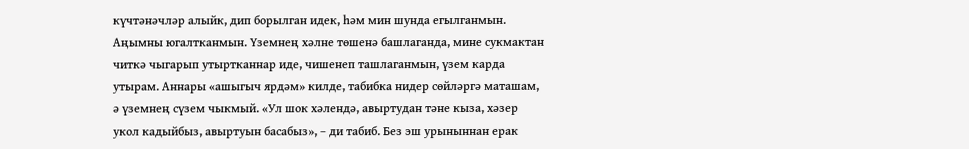күчтәнәчләр алыйк, дип борылган идек, һәм мин шунда егылганмын. Аңымны югалтканмын. Үземнең хәлне төшенә башлаганда, мине сукмактан читкә чыгарып утыртканнар иде, чишенеп ташлаганмын, үзем карда утырам. Аннары «ашыгыч ярдәм» килде, табибка нидер сөйләргә маташам, ә үземнең сүзем чыкмый. «Ул шок хәлендә, авыртудан тәне кыза, хәзер укол кадыйбыз, авыртуын басабыз», – ди табиб. Без эш урыныннан ерак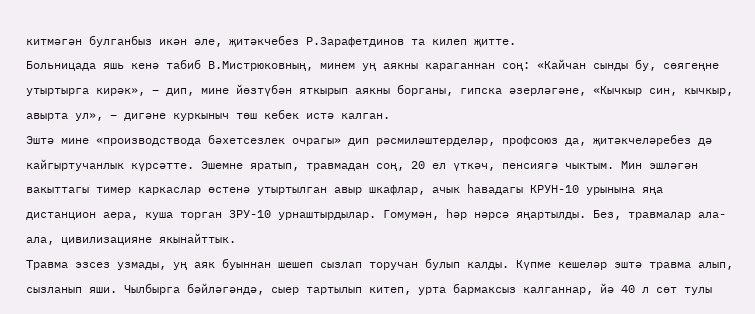китмәгән булганбыз икән әле, җитәкчебез Р.Зарафетдинов та килеп җитте.
Больницада яшь кенә табиб В.Мистрюковның, минем уң аякны караганнан соң: «Кайчан сынды бу, сөягеңне утыртырга кирәк», – дип, мине йөзтүбән яткырып аякны борганы, гипска әзерләгәне, «Кычкыр син, кычкыр, авырта ул», – дигәне куркыныч төш кебек истә калган.
Эштә мине «производствода бәхетсезлек очрагы» дип рәсмиләштерделәр, профсоюз да, җитәкчеләребез дә кайгыртучанлык күрсәтте. Эшемне яратып, травмадан соң, 20 ел үткәч, пенсиягә чыктым. Мин эшләгән вакыттагы тимер каркаслар өстенә утыртылган авыр шкафлар, ачык һавадагы КРУН-10 урынына яңа дистанцион аера, куша торган ЗРУ-10 урнаштырдылар. Гомумән, һәр нәрсә яңартылды. Без, травмалар ала-ала, цивилизацияне якынайттык.
Травма эзсез узмады, уң аяк буыннан шешеп сызлап торучан булып калды. Күпме кешеләр эштә травма алып, сызланып яши. Чылбырга бәйләгәндә, сыер тартылып китеп, урта бармаксыз калганнар, йә 40 л сөт тулы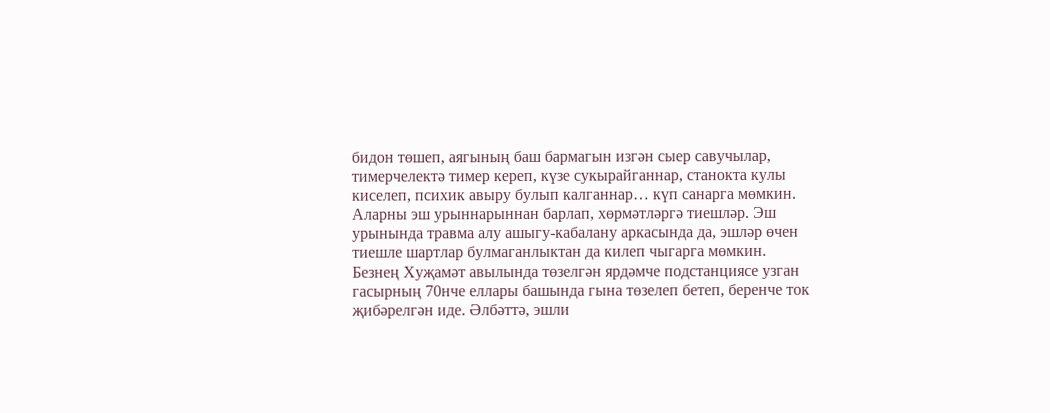бидон төшеп, аягының баш бармагын изгән сыер савучылар, тимерчелектә тимер кереп, күзе сукырайганнар, станокта кулы киселеп, психик авыру булып калганнар… күп санарга мөмкин. Аларны эш урыннарыннан барлап, хөрмәтләргә тиешләр. Эш урынында травма алу ашыгу-кабалану аркасында да, эшләр өчен тиешле шартлар булмаганлыктан да килеп чыгарга мөмкин. Безнең Хуҗамәт авылында төзелгән ярдәмче подстанциясе узган гасырның 70нче еллары башында гына төзелеп бетеп, беренче ток җибәрелгән иде. Әлбәттә, эшли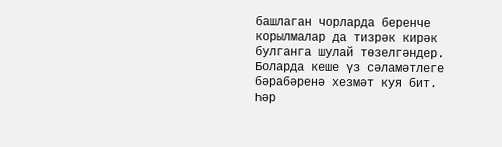башлаган чорларда беренче корылмалар да тизрәк кирәк булганга шулай төзелгәндер. Боларда кеше үз сәламәтлеге бәрабәренә хезмәт куя бит. Һәр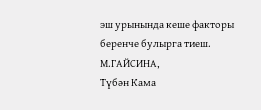эш урынында кеше факторы беренче булырга тиеш.
М.ГАЙСИНА,
Түбән Кама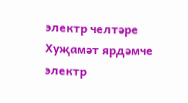электр челтәре Хуҗамәт ярдәмче электр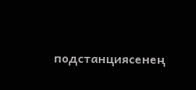подстанциясенең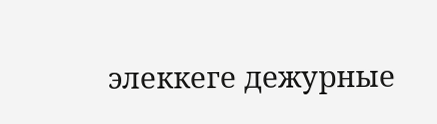элеккеге дежурные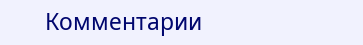Комментарии